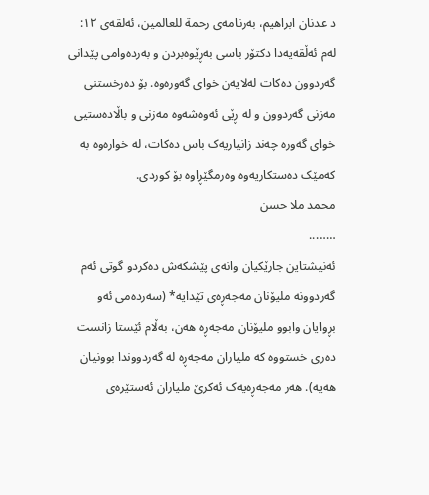د عدنان ابراهیم، بەرنامەی رحمة للعالمین، ئەلقەی ۱۲:
لەم ئەڵقەیەدا دکتۆر باسی بەڕێوەبردن و بەردەوامی پێدانی گەردوون دەکات لەلایەن خوای گەورەوە. بۆ دەرخستنی مەزنی گەردوون و لە ڕێی ئەوەشەوە مەزنی و باڵادەستیی خوای گەورە چەند زانیاریەک باس دەکات، لە خوارەوە بە كەمێک دەستکاریەوە وەرمگێڕاوە بۆ کوردی.
محمد ملا حسن
……..
ئەنیشتاین جارێکیان وانەی پێشکەش دەکردو گوتی ئەم گەردوونە ملیۆنان مەجەڕەی تێدایه* (سەردەمی ئەو بڕوایان وابوو ملیۆنان مەجەڕە هەن، بەڵام ئێستا زانست دەری خستووە کە ملیاران مەجەڕە لە گەردووندا بوونیان هەیە). هەر مەجەڕەیەک ئەکرێ ملیاران ئەستێرەی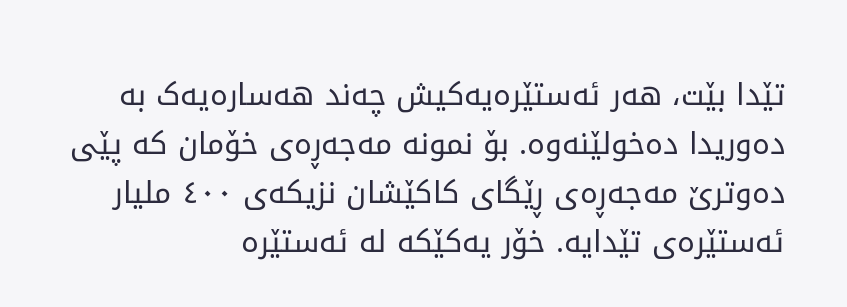تێدا بێت، هەر ئەستێرەیەکیش چەند هەسارەیەک بە دەوریدا دەخولێنەوە. بۆ نمونە مەجەڕەی خۆمان کە پێی دەوترێ مەجەڕەی ڕێگای کاکێشان نزیکەی ٤٠٠ ملیار ئەستێرەی تێدایە. خۆر یەکێکە لە ئەستێرە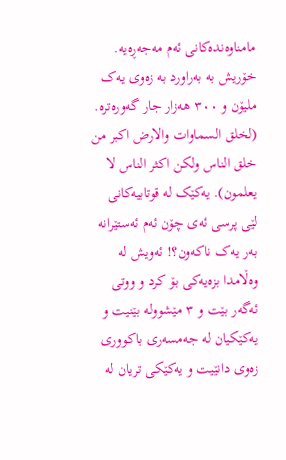مامناوەندەکانی ئەم مەجەڕەیە. خۆریش بە بەراورد بە زەوی یەک ملیۆن و ۳٠٠ هەزار جار گەورەترە. (لخلق السماوات والارض اکبر من خلق الناس ولکن اکثر الناس لا یعلمون). یەکێک لە قوتابیەکانی لێی پرسی ئەی چۆن ئەم ئەستێرانە بەر یەک ناکەون؟! ئەویش لە وەڵامدا بزەیەکی بۆ کرد و ووتی ئەگەر بێت و ۳ مێشوولە بێنیت و یەکێکیان لە جەمسەری باکووری زەوی دانێیت و یەکێکی تریان لە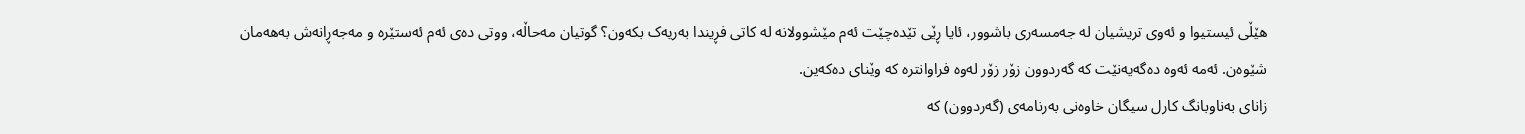هێڵی ئیستیوا و ئەوی تریشیان لە جەمسەری باشوور، ئایا ڕێی تێدەچێت ئەم مێشوولانە لە کاتی فڕیندا بەریەک بکەون؟ گوتیان مەحاڵە، ووتی دەی ئەم ئەستێرە و مەجەڕانەش بەهەمان شێوەن. ئەمە ئەوە دەگەیەنێت کە گەردوون زۆر زۆر لەوە فراوانترە کە وێنای دەکەین.
زانای بەناوبانگ کارل سیگان خاوەنی بەرنامەی (گەردوون) کە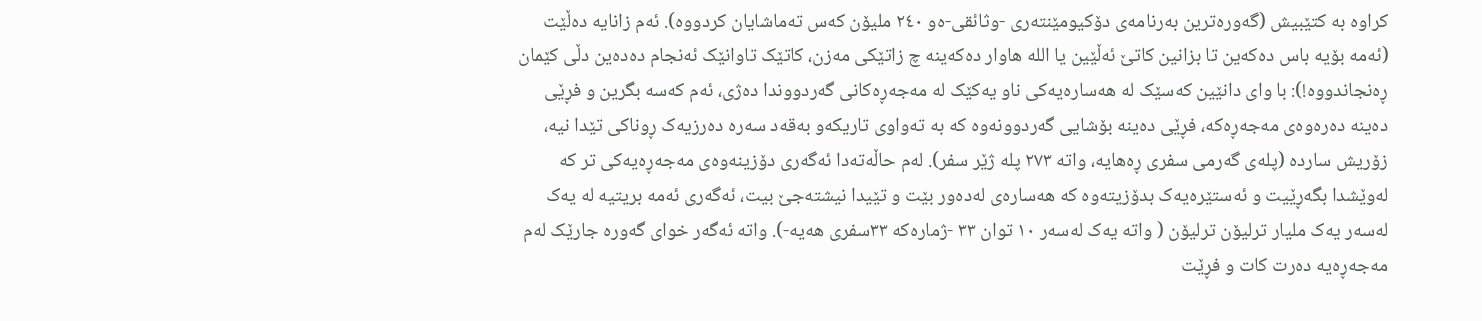کراوە بە کتێبیش (گەورەترین بەرنامەی دۆکیومێنتەری -وثائقی-ەو ۲٤٠ ملیۆن کەس تەماشایان کردووە). ئەم زانایە دەڵێت (ئەمە بۆیە باس دەکەین تا بزانین کاتێ ئەڵێین یا الله هاوار دەکەینە چ زاتێکی مەزن، کاتێک تاوانێک ئەنجام دەدەین دڵی کێمان ڕەنجاندووە!): با وای دانێین کەسێک لە هەسارەیەکی ناو یەکێک لە مەجەڕەکانی گەردووندا دەژی، ئەم کەسە بگرین و فڕێی دەینە دەرەوەی مەجەڕەکە، فڕێی دەینە بۆشایی گەردوونەوە کە بە تەواوی تاریکەو بەقەد سەرە دەرزیەک ڕوناکی تێدا نیە، زۆریش ساردە (پلەی گەرمی سفری ڕەهایە، واتە ۲۷۳ پله ژێر سفر). لەم حاڵەتەدا ئەگەری دۆزینەوەی مەجەڕەیەکی تر کە لەوێشدا بگەڕێیت و ئەستێرەیەک بدۆزیتەوە کە هەسارەی لەدەور بێت و تێیدا نیشتەجێ بیت، ئەگەری ئەمە بریتیە لە یەک لەسەر یەک ملیار ترلیۆن ترلیۆن ( واتە یەک لەسەر ۱٠ توان ۳۳ -ژمارەکە ۳۳سفری هەیە-). واتە ئەگەر خوای گەورە جارێک لەم مەجەڕەیە دەرت کات و فڕێت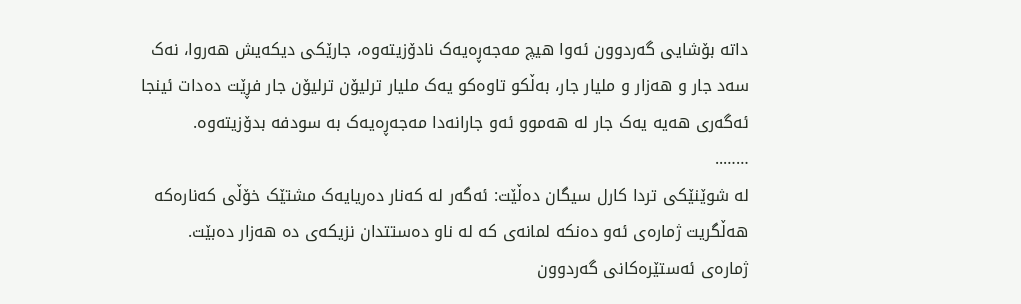داتە بۆشایی گەردوون ئەوا هیچ مەجەڕەیەک نادۆزیتەوە، جارێکی دیکەیش هەروا، نەک سەد جار و هەزار و ملیار جار، بەڵکو تاوەکو یەک ملیار ترلیۆن ترلیۆن جار فڕێت دەدات ئینجا ئەگەری هەیە یەک جار لە هەموو ئەو جارانەدا مەجەڕەیەک بە سودفە بدۆزیتەوە.
……..
لە شوێنێکی تردا کارل سیگان دەڵێت: ئەگەر لە کەنار دەریایەک مشتێک خۆڵی کەنارەکە هەڵگریت ژمارەی ئەو دەنکە لمانەی کە لە ناو دەستتدان نزیکەی دە هەزار دەبێت. ژمارەی ئەستێرەکانی گەردوون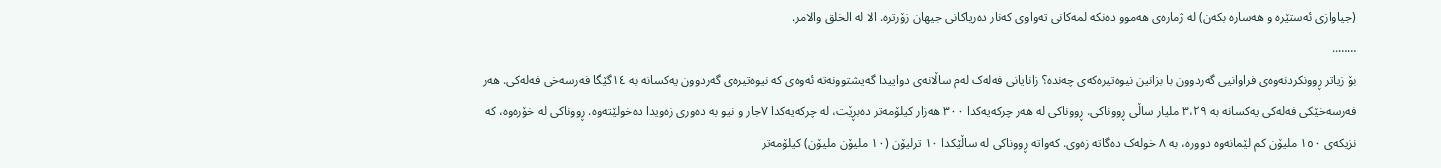(جیاوازی ئەستێرە و هەسارە بکەن) لە ژمارەی هەموو دەنکە لمەکانی تەواوی کەنار دەریاکانی جیهان زۆرترە. الا لە الخلق والامر.
……..
بۆ زیاتر ڕوونکردنەوەی فراوانیی گەردوون با بزانین نیوەتیرەکەی چەندە؟ زانایانی فەلەک لەم ساڵانەی دواییدا گەیشتوونەتە ئەوەی کە نیوەتیرەی گەردوون یەکسانە بە ۱٤گێگا فەرسەخی فەلەکی. هەر فەرسەخێکی فەلەکی یەکسانە بە ۳،۲۹ ملیار ساڵی ڕووناکی. ڕووناکی لە هەر چرکەیەکدا ۳٠٠ هەزار کیلۆمەتر دەبڕێت، لە چرکەیەکدا ۷جار و نیو بە دەوری زەویدا دەخولێتەوە. ڕووناکی لە خۆرەوە، کە نزیکەی ۱٥٠ ملیۆن کم لێمانەوە دوورە، بە ۸ خولەک دەگاتە زەوی. کەواتە ڕووناکی لە ساڵێکدا ۱٠ ترلیۆن (۱٠ ملیۆن ملیۆن) کیلۆمەتر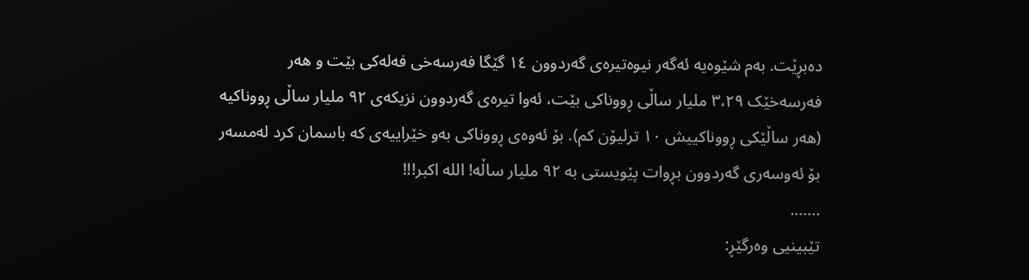دەبڕێت. بەم شێوەیە ئەگەر نیوەتیرەی گەردوون ۱٤ گێگا فەرسەخی فەلەکی بێت و هەر فەرسەخێک ۳،۲۹ ملیار ساڵی ڕووناکی بێت، ئەوا تیرەی گەردوون نزیکەی ۹۲ ملیار ساڵی ڕووناکیە (هەر ساڵێکی ڕووناکییش ۱٠ ترلیۆن کم). بۆ ئەوەی ڕووناکی بەو خێراییەی کە باسمان کرد لەمسەر بۆ ئەوسەری گەردوون بڕوات پێویستی بە ۹۲ ملیار ساڵە! الله اکبر!!!
…….
تێبینیی وەرگێڕ: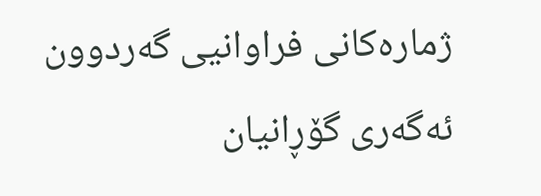ژمارەکانی فراوانیی گەردوون ئەگەری گۆڕانیان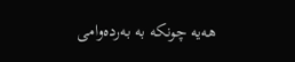هەیە چونکە بە بەردەوامی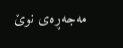مەجەڕەی نوێ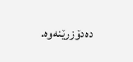دەدۆزرێنەوە.